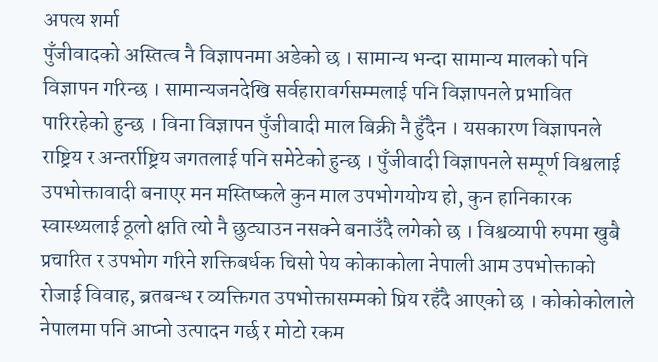अपत्य शर्मा
पुँजीवादको अस्तित्व नै विज्ञापनमा अडेको छ । सामान्य भन्दा सामान्य मालको पनि विज्ञापन गरिन्छ । सामान्यजनदेखि सर्वहारावर्गसम्मलाई पनि विज्ञापनले प्रभावित पारिरहेको हुन्छ । विना विज्ञापन पुँजीवादी माल बिक्री नै हुँदैन । यसकारण विज्ञापनले राष्ट्रिय र अन्तर्राष्ट्रिय जगतलाई पनि समेटेको हुन्छ । पुँजीवादी विज्ञापनले सम्पूर्ण विश्वलाई उपभोक्तावादी बनाएर मन मस्तिष्कले कुन माल उपभोगयोग्य हो, कुन हानिकारक स्वास्थ्यलाई ठूलो क्षति त्यो नै छुट्याउन नसक्ने बनाउँदै लगेको छ । विश्वव्यापी रुपमा खुबै प्रचारित र उपभोग गरिने शक्तिबर्धक चिसो पेय कोकाकोला नेपाली आम उपभोक्ताको रोजाई विवाह, ब्रतबन्ध र व्यक्तिगत उपभोक्तासम्मको प्रिय रहँदै आएको छ । कोकोकोलाले नेपालमा पनि आप्नो उत्पादन गर्छ र मोटो रकम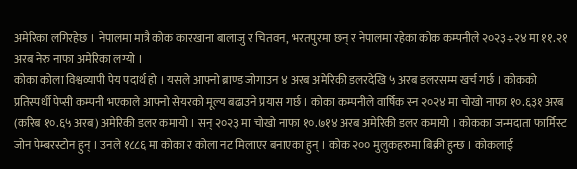अमेरिका लगिरहेछ । नेपालमा मात्रै कोक कारखाना बालाजु र चितवन, भरतपुरमा छन् र नेपालमा रहेका कोक कम्पनीले २०२३÷२४ मा ११.२१ अरब नेरु नाफा अमेरिका लग्यो ।
कोका कोला विश्वव्यापी पेय पदार्थ हो । यसले आफ्नो ब्राण्ड जोगाउन ४ अरब अमेरिकी डलरदेखि ५ अरब डलरसम्म खर्च गर्छ । कोकको प्रतिस्पर्धी पेप्सी कम्पनी भएकाले आफ्नो सेयरको मूल्य बढाउने प्रयास गर्छ । कोका कम्पनीले वार्षिक स्न २०२४ मा चोखो नाफा १०.६३१ अरब (करिब १०.६५ अरब) अमेरिकी डलर कमायो । सन् २०२३ मा चोखो नाफा १०.७१४ अरब अमेरिकी डलर कमायो । कोकका जन्मदाता फार्मिस्ट जोन पेम्बरस्टोन हुन् । उनले १८८६ मा कोका र कोला नट मिलाएर बनाएका हुन् । कोक २०० मुलुकहरुमा बिक्री हुन्छ । कोकलाई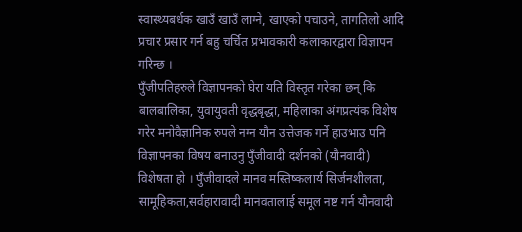स्वास्थ्यबर्धक खाउँ खाउँ लाग्ने, खाएको पचाउने, तागतिलो आदि प्रचार प्रसार गर्न बहु चर्चित प्रभावकारी कलाकारद्वारा विज्ञापन गरिन्छ ।
पुँजीपतिहरुले विज्ञापनको घेरा यति विस्तृत गरेका छन् कि बालबालिका, युवायुवती वृद्धबृद्धा, महिलाका अंगप्रत्यंक विशेष गरेर मनोवैज्ञानिक रुपले नग्न यौन उत्तेजक गर्ने हाउभाउ पनि विज्ञापनका विषय बनाउनु पुँजीवादी दर्शनको (यौनवादी) विशेषता हो । पुँजीवादले मानव मस्तिष्कलार्य सिर्जनशीलता, सामूहिकता,सर्वहारावादी मानवतालाई समूल नष्ट गर्न यौनवादी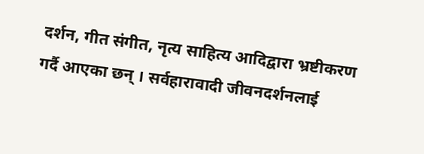दर्शन, गीत संगीत, नृत्य साहित्य आदिद्वारा भ्रष्टीकरण गर्दै आएका छन् । सर्वहारावादी जीवनदर्शनलाई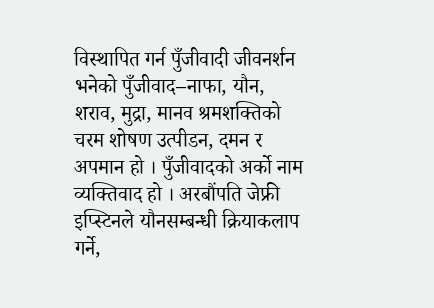विस्थापित गर्न पुँजीवादी जीवनर्शन भनेको पुँजीवाद–नाफा, यौन, शराव, मुद्रा, मानव श्रमशक्तिको चरम शोषण उत्पीडन, दमन र अपमान हो । पुँजीवादको अर्को नाम व्यक्तिवाद हो । अरबौंपति जेफ्री इप्स्टिनले यौनसम्बन्धी क्रियाकलाप गर्ने,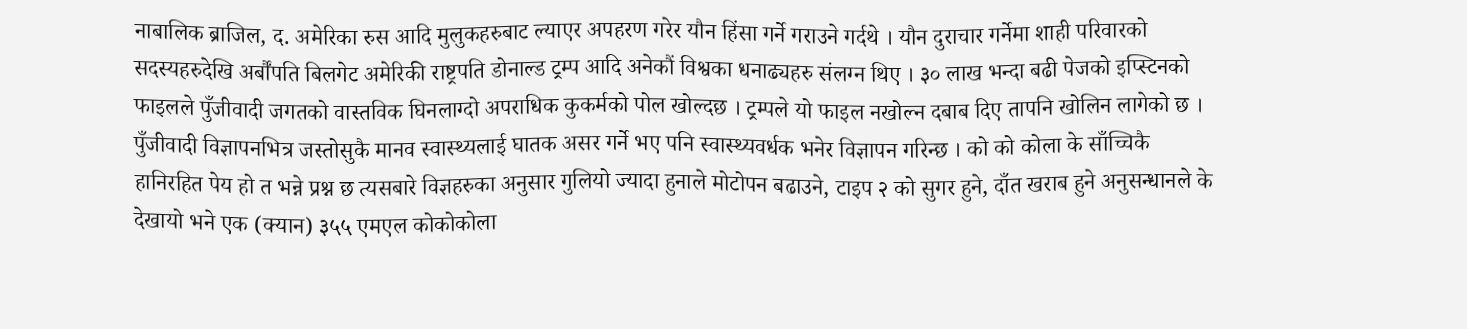नाबालिक ब्राजिल, द. अमेरिका रुस आदि मुलुकहरुबाट ल्याएर अपहरण गरेर यौन हिंसा गर्ने गराउने गर्दथे । यौन दुराचार गर्नेमा शाही परिवारको सदस्यहरुदेखि अर्बौंपति बिलगेट अमेरिकी राष्ट्रपति डोनाल्ड ट्रम्प आदि अनेकौं विश्वका धनाढ्यहरु संलग्न थिए । ३० लाख भन्दा बढी पेजको इप्स्टिनको फाइलले पुँजीवादी जगतको वास्तविक घिनलाग्दो अपराधिक कुकर्मको पोल खोल्दछ । ट्रम्पले यो फाइल नखोल्न दबाब दिए तापनि खोलिन लागेको छ ।
पुँजीवादी विज्ञापनभित्र जस्तोसुकै मानव स्वास्थ्यलाई घातक असर गर्ने भए पनि स्वास्थ्यवर्धक भनेर विज्ञापन गरिन्छ । को को कोला के साँच्चिकै हानिरहित पेय हो त भन्ने प्रश्न छ त्यसबारे विज्ञहरुका अनुसार गुलियो ज्यादा हुनाले मोटोपन बढाउने, टाइप २ को सुगर हुने, दाँत खराब हुने अनुसन्धानले के देखायो भने एक (क्यान) ३५५ एमएल कोकोकोला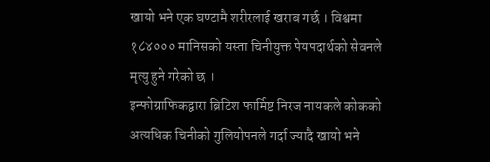खायो भने एक घण्टामै शरीरलाई खराब गर्छ । विश्वमा १८४००० मानिसको यस्ता चिनीयुक्त पेयपदार्थको सेवनले मृत्यु हुने गरेको छ ।
इन्फोग्राफिकद्वारा ब्रिटिश फार्मिष्ट निरज नायकले कोकको अत्यधिक चिनीको गुलियोपनले गर्दा ज्यादै खायो भने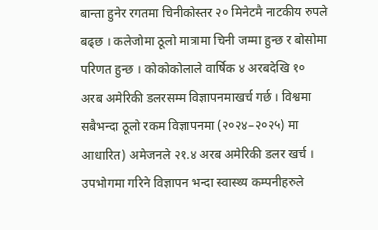बान्ता हुनेर रगतमा चिनीकोस्तर २० मिनेटमै नाटकीय रुपले बढ्छ । कलेजोमा ठूलो मात्रामा चिनी जम्मा हुन्छ र बोसोमा परिणत हुन्छ । कोकोकोलाले वार्षिक ४ अरबदेखि १० अरब अमेरिकी डलरसम्म विज्ञापनमाखर्च गर्छ । विश्वमा सबैभन्दा ठूलो रकम विज्ञापनमा (२०२४–२०२५) मा आधारित) अमेजनले २१.४ अरब अमेरिकी डलर खर्च । उपभोगमा गरिने विज्ञापन भन्दा स्वास्थ्य कम्पनीहरुले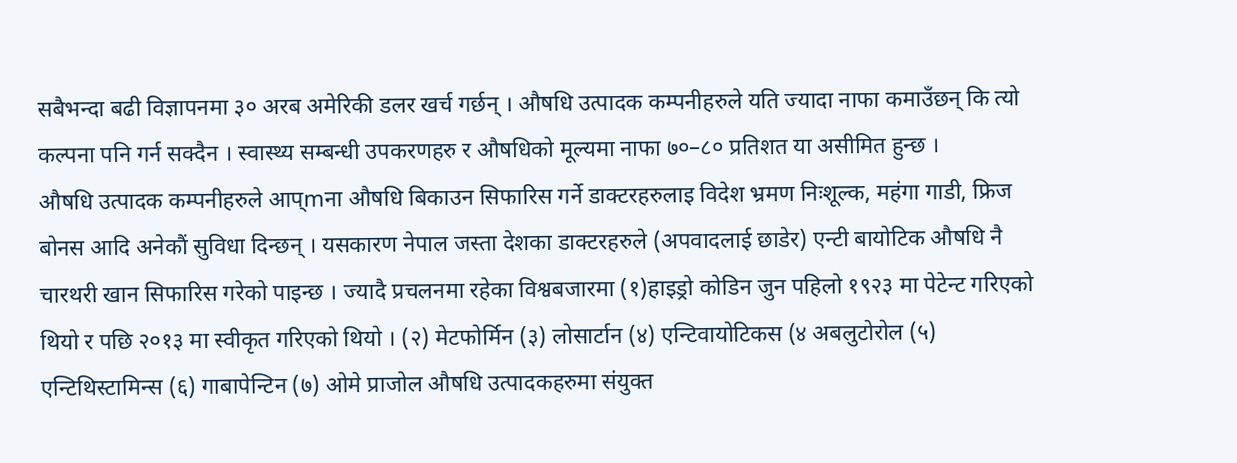सबैभन्दा बढी विज्ञापनमा ३० अरब अमेरिकी डलर खर्च गर्छन् । औषधि उत्पादक कम्पनीहरुले यति ज्यादा नाफा कमाउँछन् कि त्यो कल्पना पनि गर्न सक्दैन । स्वास्थ्य सम्बन्धी उपकरणहरु र औषधिको मूल्यमा नाफा ७०–८० प्रतिशत या असीमित हुन्छ ।
औषधि उत्पादक कम्पनीहरुले आप्mना औषधि बिकाउन सिफारिस गर्ने डाक्टरहरुलाइ विदेश भ्रमण निःशूल्क, महंगा गाडी, फ्रिज बोनस आदि अनेकौं सुविधा दिन्छन् । यसकारण नेपाल जस्ता देशका डाक्टरहरुले (अपवादलाई छाडेर) एन्टी बायोटिक औषधि नै चारथरी खान सिफारिस गरेको पाइन्छ । ज्यादै प्रचलनमा रहेका विश्वबजारमा (१)हाइड्रो कोडिन जुन पहिलो १९२३ मा पेटेन्ट गरिएको थियो र पछि २०१३ मा स्वीकृत गरिएको थियो । (२) मेटफोर्मिन (३) लोसार्टान (४) एन्टिवायोटिकस (४ अबलुटोरोल (५) एन्टिथिस्टामिन्स (६) गाबापेन्टिन (७) ओमे प्राजोल औषधि उत्पादकहरुमा संयुक्त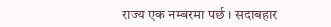राज्य एक नम्बरमा पर्छ । सदाबहार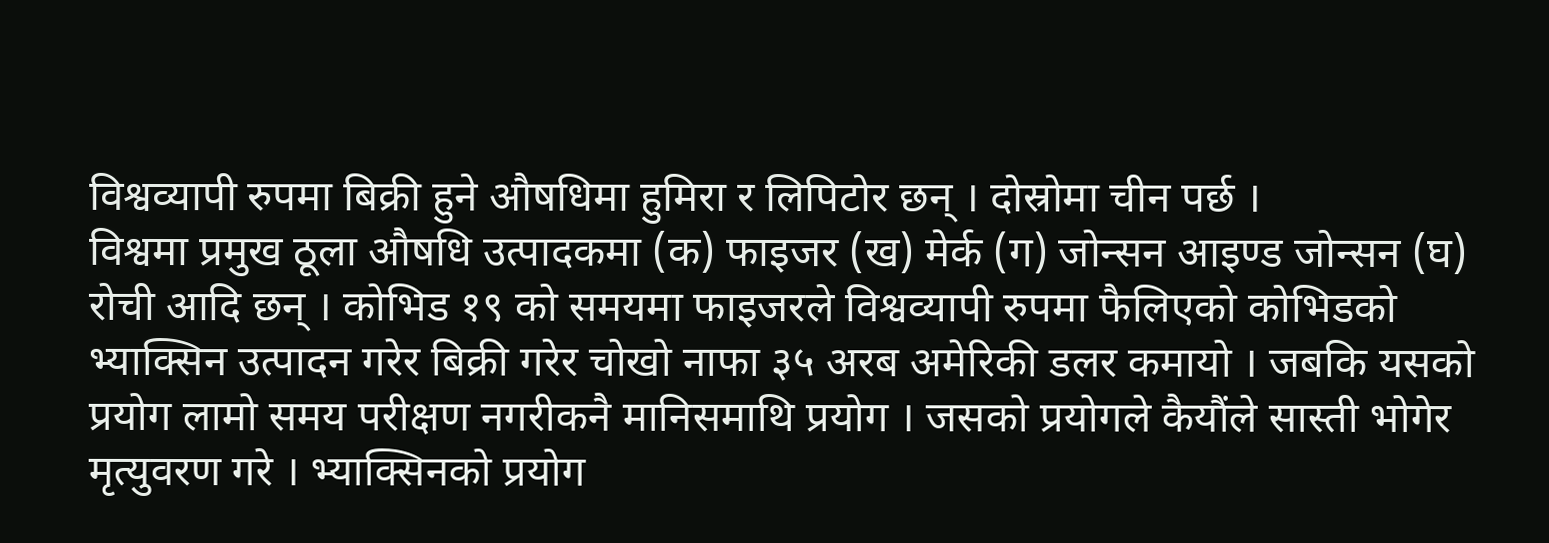विश्वव्यापी रुपमा बिक्री हुने औषधिमा हुमिरा र लिपिटोर छन् । दोस्रोमा चीन पर्छ ।
विश्वमा प्रमुख ठूला औषधि उत्पादकमा (क) फाइजर (ख) मेर्क (ग) जोन्सन आइण्ड जोन्सन (घ) रोची आदि छन् । कोभिड १९ को समयमा फाइजरले विश्वव्यापी रुपमा फैलिएको कोभिडको भ्याक्सिन उत्पादन गरेर बिक्री गरेर चोखो नाफा ३५ अरब अमेरिकी डलर कमायो । जबकि यसको प्रयोग लामो समय परीक्षण नगरीकनै मानिसमाथि प्रयोग । जसको प्रयोगले कैयौंले सास्ती भोगेर मृत्युवरण गरे । भ्याक्सिनको प्रयोग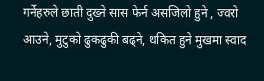गर्नेहरुले छाती दुख्ने सास फेर्न असजिलो हुने , ज्वरो आउने, मुटुको ढुकढुकी बढ्ने, थकित हुने मुखमा स्वाद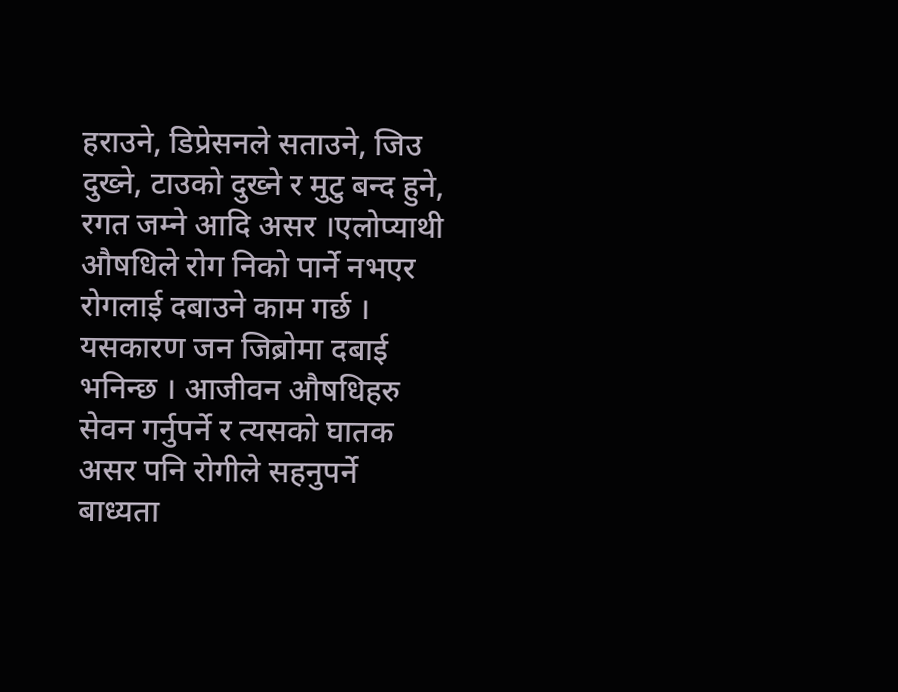हराउने, डिप्रेसनले सताउने, जिउ दुख्ने, टाउको दुख्ने र मुटु बन्द हुने, रगत जम्ने आदि असर ।एलोप्याथी औषधिले रोग निको पार्ने नभएर रोगलाई दबाउने काम गर्छ । यसकारण जन जिब्रोमा दबाई भनिन्छ । आजीवन औषधिहरु सेवन गर्नुपर्ने र त्यसको घातक असर पनि रोगीले सहनुपर्ने बाध्यता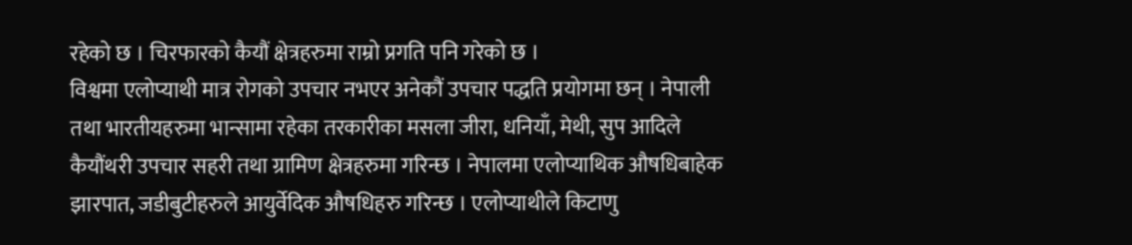रहेको छ । चिरफारको कैयौं क्षेत्रहरुमा राम्रो प्रगति पनि गरेको छ ।
विश्वमा एलोप्याथी मात्र रोगको उपचार नभएर अनेकौं उपचार पद्धति प्रयोगमा छन् । नेपाली तथा भारतीयहरुमा भान्सामा रहेका तरकारीका मसला जीरा, धनियाँ, मेथी, सुप आदिले कैयौंथरी उपचार सहरी तथा ग्रामिण क्षेत्रहरुमा गरिन्छ । नेपालमा एलोप्याथिक औषधिबाहेक झारपात, जडीबुटीहरुले आयुर्वेदिक औषधिहरु गरिन्छ । एलोप्याथीले किटाणु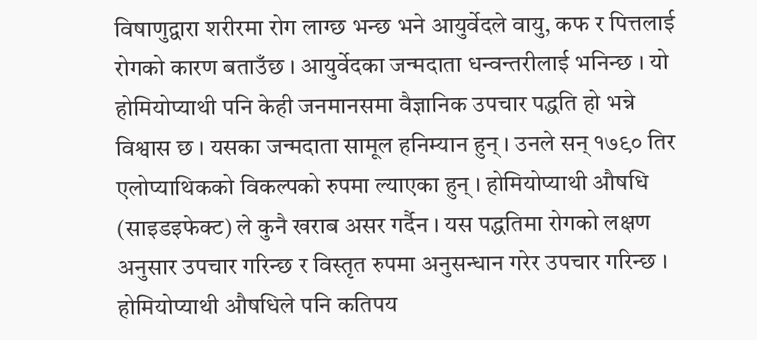विषाणुद्वारा शरीरमा रोग लाग्छ भन्छ भने आयुर्वेदले वायु, कफ र पित्तलाई रोगको कारण बताउँछ । आयुर्वेदका जन्मदाता धन्वन्तरीलाई भनिन्छ । यो होमियोप्याथी पनि केही जनमानसमा वैज्ञानिक उपचार पद्धति हो भन्ने विश्वास छ । यसका जन्मदाता सामूल हनिम्यान हुन् । उनले सन् १७९० तिर एलोप्याथिकको विकल्पको रुपमा ल्याएका हुन् । होमियोप्याथी औषधि (साइडइफेक्ट) ले कुनै खराब असर गर्दैन । यस पद्धतिमा रोगको लक्षण अनुसार उपचार गरिन्छ र विस्तृत रुपमा अनुसन्धान गरेर उपचार गरिन्छ । होमियोप्याथी औषधिले पनि कतिपय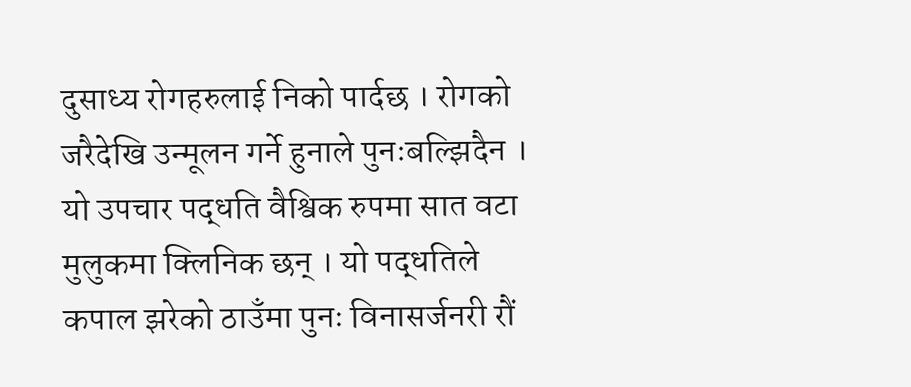दुसाध्य रोगहरुलाई निको पार्दछ । रोगको जरैदेखि उन्मूलन गर्ने हुनाले पुनःबल्झिदैन । यो उपचार पद्धति वैश्विक रुपमा सात वटा मुलुकमा क्लिनिक छन् । यो पद्धतिले कपाल झरेको ठाउँमा पुनः विनासर्जनरी रौं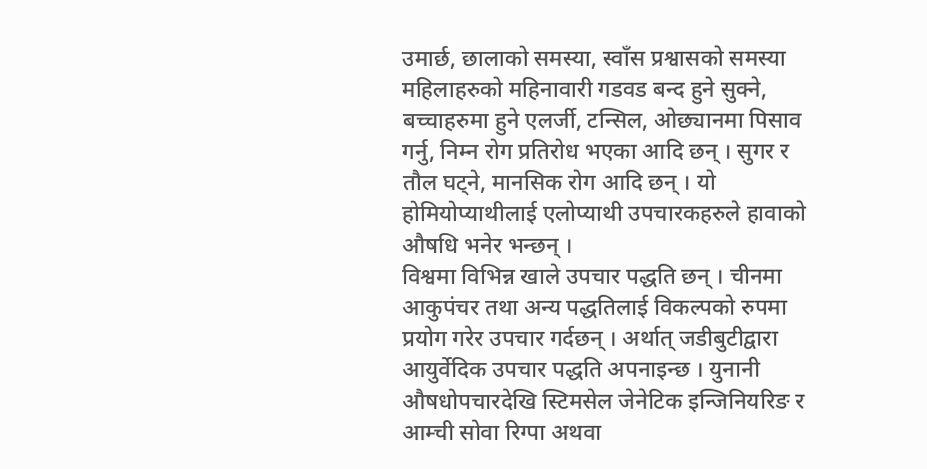उमार्छ, छालाको समस्या, स्वाँस प्रश्वासको समस्या महिलाहरुको महिनावारी गडवड बन्द हुने सुक्ने, बच्चाहरुमा हुने एलर्जी, टन्सिल, ओछ्यानमा पिसाव गर्नु, निम्न रोग प्रतिरोध भएका आदि छन् । सुगर र तौल घट्ने, मानसिक रोग आदि छन् । यो होमियोप्याथीलाई एलोप्याथी उपचारकहरुले हावाको औषधि भनेर भन्छन् ।
विश्वमा विभिन्न खाले उपचार पद्धति छन् । चीनमा आकुपंचर तथा अन्य पद्धतिलाई विकल्पको रुपमा प्रयोग गरेर उपचार गर्दछन् । अर्थात् जडीबुटीद्वारा आयुर्वेदिक उपचार पद्धति अपनाइन्छ । युनानी औषधोपचारदेखि स्टिमसेल जेनेटिक इन्जिनियरिङ र आम्ची सोवा रिग्पा अथवा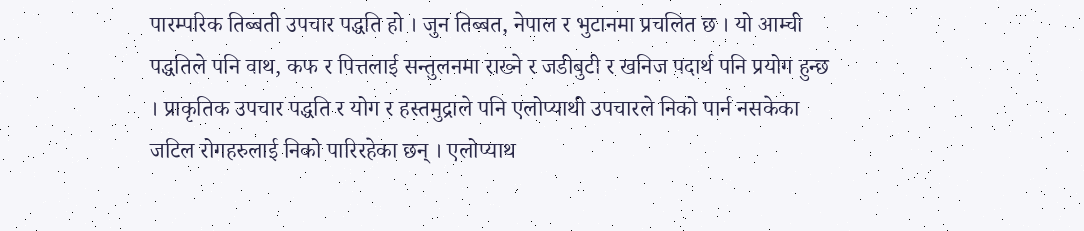पारम्परिक तिब्बती उपचार पद्धति हो । जुन तिब्बत, नेपाल र भुटानमा प्रचलित छ । यो आम्ची पद्धतिले पनि वाथ, कफ र पित्तलाई सन्तुलनमा राख्ने र जडीबुटी र खनिज पदार्थ पनि प्रयोग हुन्छ । प्राकृतिक उपचार पद्धति र योग र हस्तमुद्राले पनि एलोप्याथी उपचारले निको पार्न नसकेका जटिल रोगहरुलाई निको पारिरहेका छन् । एलोप्याथ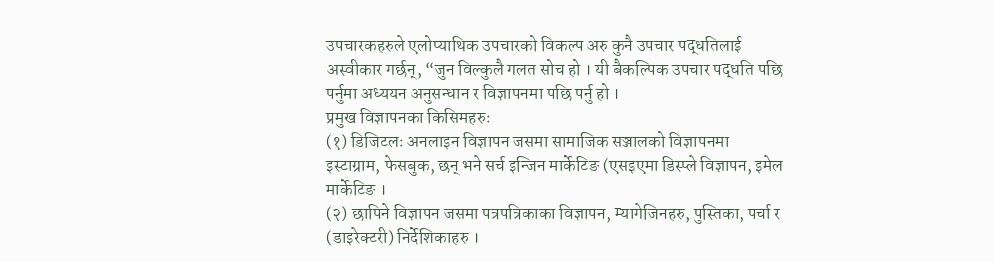उपचारकहरुले एलोप्याथिक उपचारको विकल्प अरु कुनै उपचार पद्धतिलाई अस्वीकार गर्छन्, “जुन विल्कुलै गलत सोच हो । यी बैकल्पिक उपचार पद्धति पछि पर्नुमा अध्ययन अनुसन्धान र विज्ञापनमा पछि पर्नु हो ।
प्रमुख विज्ञापनका किसिमहरुः
(१) डिजिटलः अनलाइन विज्ञापन जसमा सामाजिक सञ्जालको विज्ञापनमा इस्टाग्राम, फेसबुक, छन् भने सर्च इन्जिन मार्केटिङ (एसइएमा डिस्प्ले विज्ञापन, इमेल मार्केटिङ ।
(२) छापिने विज्ञापन जसमा पत्रपत्रिकाका विज्ञापन, म्यागेजिनहरु, पुस्तिका, पर्चा र (डाइरेक्टरी) निर्देशिकाहरु ।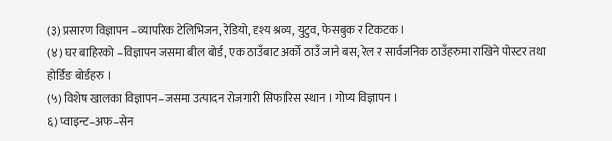(३) प्रसारण विज्ञापन –व्यापरिक टेलिभिजन, रेडियो, दृश्य श्रव्य, युटुव, फेसबुक र टिकटक ।
(४) घर बाहिरको –विज्ञापन जसमा बील बोर्ड, एक ठाउँबाट अर्को ठाउँ जाने बस, रेल र सार्वजनिक ठाउँहरुमा राखिने पोस्टर तथा होर्डिङ बोर्डहरु ।
(५) विशेष खालका विज्ञापन–जसमा उत्पादन रोजगारी सिफारिस स्थान । गोप्य विज्ञापन ।
६) प्वाइन्ट–अफ–सेन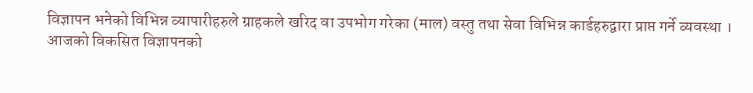विज्ञापन भनेको विभिन्न व्यापारीहरुले ग्राहकले खरिद वा उपभोग गरेका (माल) वस्तु तथा सेवा विभिन्न कार्डहरुद्वारा प्राप्त गर्ने व्यवस्था ।
आजको विकसित विज्ञापनको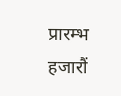प्रारम्भ हजारौं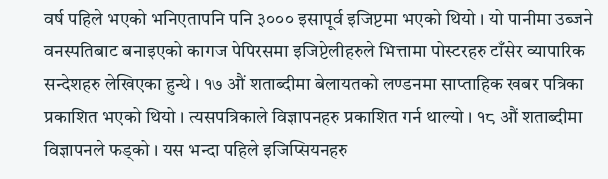वर्ष पहिले भएको भनिएतापनि पनि ३००० इसापूर्व इजिप्टमा भएको थियो । यो पानीमा उब्जने वनस्पतिबाट बनाइएको कागज पेपिरसमा इजिप्टेलीहरुले भित्तामा पोस्टरहरु टाँसेर व्यापारिक सन्देशहरु लेखिएका हुन्थे । १७ औं शताब्दीमा बेलायतको लण्डनमा साप्ताहिक खबर पत्रिका प्रकाशित भएको थियो । त्यसपत्रिकाले विज्ञापनहरु प्रकाशित गर्न थाल्यो । १८ औं शताब्दीमा विज्ञापनले फड्को । यस भन्दा पहिले इजिप्सियनहरु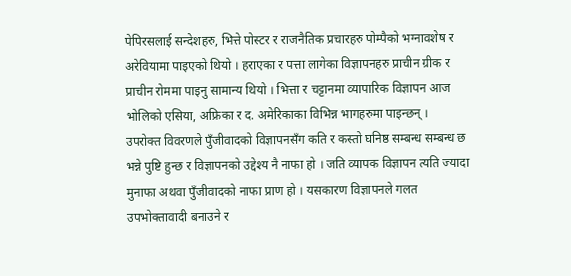पेपिरसलाई सन्देशहरु, भित्ते पोस्टर र राजनैतिक प्रचारहरु पोम्पैको भग्नावशेष र अरेवियामा पाइएको थियो । हराएका र पत्ता लागेका विज्ञापनहरु प्राचीन ग्रीक र प्राचीन रोममा पाइनु सामान्य थियो । भित्ता र चट्टानमा व्यापारिक विज्ञापन आज भोलिको एसिया, अफ्रिका र द. अमेरिकाका विभिन्न भागहरुमा पाइन्छन् ।
उपरोक्त विवरणले पुँजीवादको विज्ञापनसँग कति र कस्तो घनिष्ठ सम्बन्ध सम्बन्ध छ भन्ने पुष्टि हुन्छ र विज्ञापनको उद्देश्य नै नाफा हो । जति व्यापक विज्ञापन त्यति ज्यादा मुनाफा अथवा पुँजीवादको नाफा प्राण हो । यसकारण विज्ञापनले गलत उपभोक्तावादी बनाउने र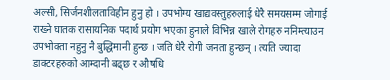अल्सी, सिर्जनशीलताविहीन हुनु हो । उपभोग्य खाद्यवस्तुहरुलाई धेरै समयसम्म जोगाई राख्ने घातक रासायनिक पदार्थ प्रयोग भएका हुनाले विभिन्न खाले रोगहरु ननिम्त्याउन उपभोक्ता नहुनु नै बुद्धिमानी हुन्छ । जति धेरै रोगी जनता हुन्छन् । त्यति ज्यादा डाक्टरहरुको आम्दानी बढ्छ र औषधि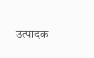उत्पादक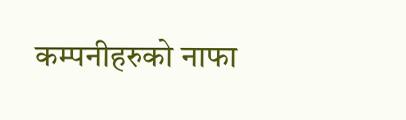कम्पनीहरुको नाफा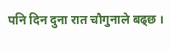पनि दिन दुना रात चौगुनाले बढ्छ ।